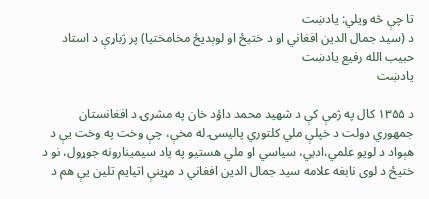تا چې څه ويلي: یادښت
د (سيد جمال الدين افغاني او د ختيځ او لوېديځ مخامختيا) پر ژباړې د استاد حبیب الله رفیع یادښت
يادښت

د ۱۳۵۵ كال په ژمې کې د شهيد محمد داؤد خان په مشرۍ د افغانستان جمهوري دولت د خپلې ملي كلتوري پاليسۍ له مخې، چې وخت په وخت يې د هېواد د لويو علمي،ادبي، سياسي او ملي هستيو په ياد سيمينارونه جوړول، نو د ختيځ د لوى نابغه علامه سيد جمال الدين افغاني د مړينې اتيايم تلين يې هم د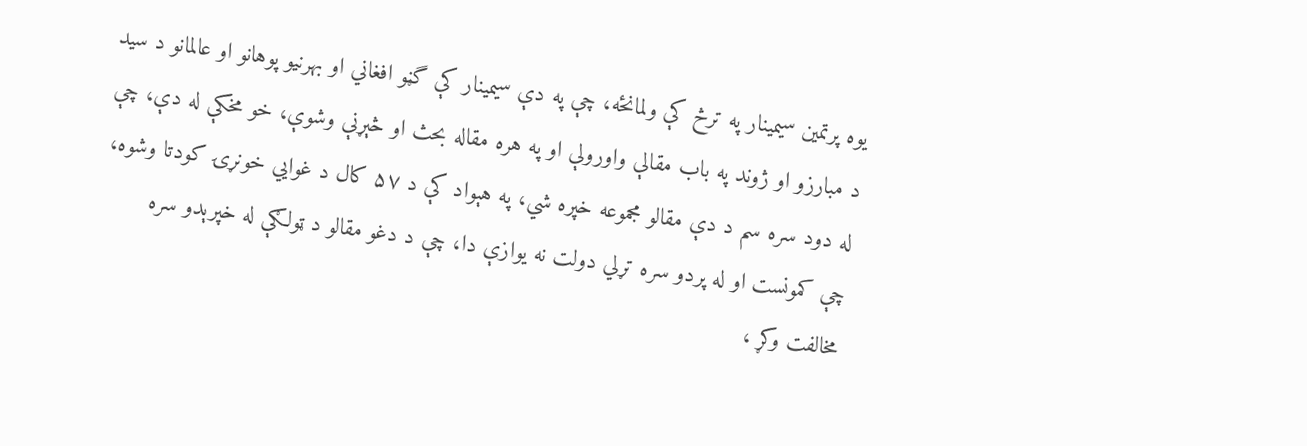يوه پرتمين سيمينار په ترڅ كې ولمانځه، چې په دې سيمينار كې گڼو افغاني او بهرنيو پوهانو او عالمانو د سيد د مبارزو او ژوند په باب مقالې واورولې او په هره مقاله بحث او څېړنې وشوې، خو مخكې له دې، چې له دود سره سم د دې مقالو مجموعه خپره شي، په هېواد كې د ۵۷ كال د غوايي خونړۍ كودتا وشوه، چې كمونست او له پردو سره تړلي دولت نه يوازې دا، چې د دغو مقالو د ټولګې له خپرېدو سره مخالفت وكړ ،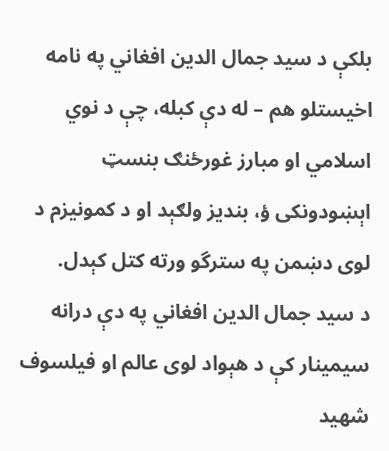بلكې د سيد جمال الدين افغاني په نامه اخيستلو هم – له دې کبله، چې د نوي اسلامي او مبارز غورځنګ بنسټ اېښودونكى ؤ، بنديز ولګېد او د كمونيزم د لوى دښمن په سترگو ورته كتل كېدل.
د سيد جمال الدين افغاني په دې درانه سيمينار كې د هېواد لوى عالم او فيلسوف شهيد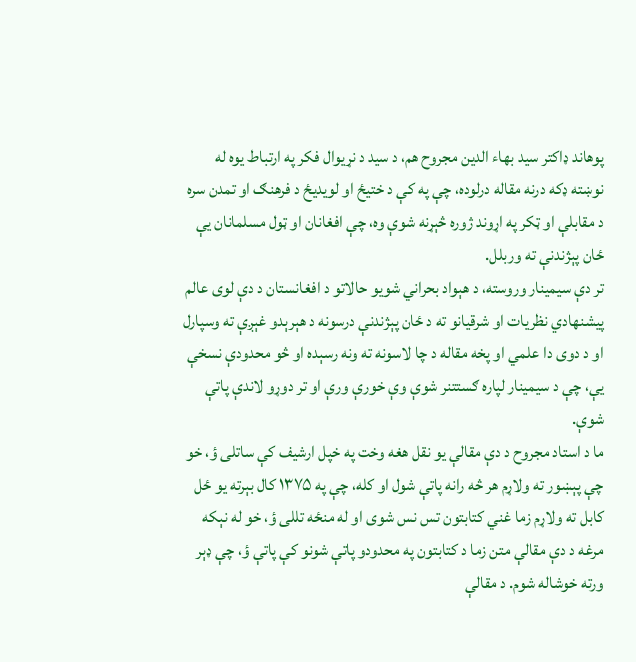پوهاند ډاكتر سيد بهاء الدين مجروح هم، د سيد د نړيوال فكر په ارتباط يوه له نوښته ډكه درنه مقاله درلوده، چې په كې د ختيځ او لويديځ د فرهنګ او تمدن سره د مقابلې او ټكر په اړوند ژوره څېړنه شوې وه، چې افغانان او ټول مسلمانان يې ځان پېژندنې ته وربلل.
تر دې سيمينار وروسته، د هېواد بحراني شويو حالاتو د افغانستان د دې لوى عالم پيشنهادي نظريات او شرقيانو ته د ځان پېژندنې درسونه د هېرېدو غېږې ته وسپارل او د دوى دا علمي او پخه مقاله د چا لاسونه ته ونه رسېده او څو محدودې نسخې يې، چې د سيمينار لپاره ګستتنر شوې وې خورې ورې او تر دوړو لاندې پاتې شوې.
ما د استاد مجروح د دې مقالې يو نقل هغه وخت په خپل ارشيف كې ساتلى ؤ، خو چې پېښور ته ولاړم هر څه رانه پاتې شول او کله، چې په ۱۳۷۵ كال بېرته يو ځل كابل ته ولاړم زما غني كتابتون تس نس شوى او له منځه تللی ؤ، خو له نېكه مرغه د دې مقالې متن زما د كتابتون په محدودو پاتې شونو كې پاتې ؤ، چې ډېر ورته خوشاله شوم. د مقالې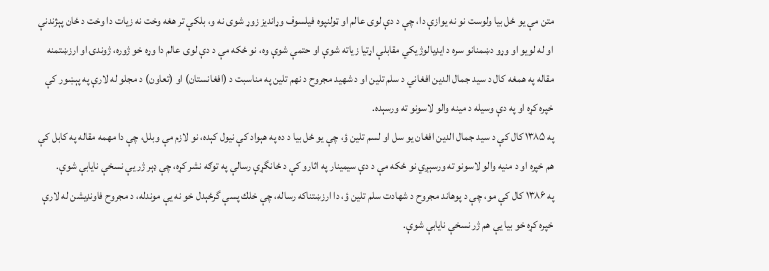متن مې يو ځل بيا ولوست نو نه يوازې دا، چې د دې لوى عالم او ټولنپوه فيلسوف وړانديز زوړ شوى نه و، بلكې تر هغه وخت نه زيات دا وخت د ځان پېژندنې او له لويو او وړو دښمنانو سره د ايډيالوژيكي مقابلې اړتيا زياته شوې او حتمې شوې وه، نو ځكه مې د دې لوى عالم دا وړه خو ژوره، ژوندۍ او ارزښتمنه مقاله په همغه كال د سيد جمال الدين افغاني د سلم تلين او د شهيد مجروح د نهم تلين په مناسبت د (افغانستان) او (تعاون) د مجلو له لارې په پېښور كې خپره كړه او په دې وسيله د مينه والو لاسونو ته ورسېده.
په ۱۳۸۵ كال كې د سيد جمال الدين افغان يو سل او لسم تلين ؤ، چې يو ځل بيا د ده په هېواد كې نيول كېده، نو لازم مې وبلل، چې دا مهمه مقاله په كابل كې هم خپره او د منيه والو لاسونو ته ورسېږي نو ځكه مې د دې سيمينار په اثارو كې د ځانگړې رسالې په توګه نشر كړه، چې ډېر ژر يې نسخې نايابې شوې.
په ۱۳۸۶ كال كې مو، چې د پوهاند مجروح د شهادت سلم تلين ؤ، دا ارزښتناكه رساله، چې خلك پسې گرځېدل خو نه يې موندله، د مجروح فاونډيشن له لارې خپره كړه خو بيا يې هم ژر نسخې نايابې شوې.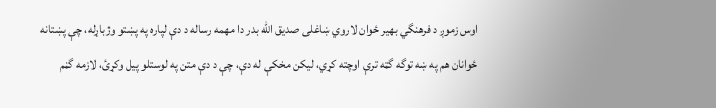اوس زموږ د فرهنگي بهير ځوان لاروي ښاغلى صديق الله بدر دا مهمه رساله د دې لپاره په پښتو وژباړله، چې پښتانه ځوانان هم په ښه توگه گټه ترې اوچته كړي، ليكن مخكې له دې، چې د دې متن په لوستلو پيل وكړئ، لازمه گڼم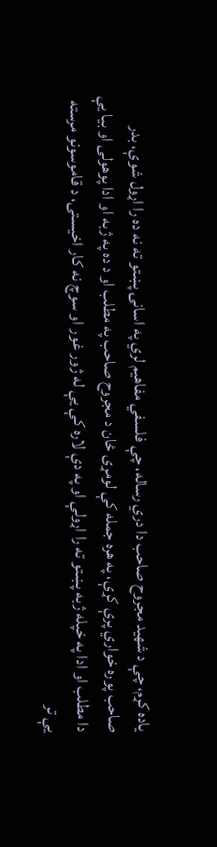ياده كړم، چې د شهيد مجروح صاحب دا دري رساله، چې فلسفي مفاهيم لري په اسانۍ پښتو ته نه ده را اړول شوې، بدر صاحب پوره خواري پرې كړې، په هره جمله كې لومړى ځان د مجروح صاحب په مطلب او د ده په ژبه او ادا پوهولى او بيا يې دا مطلب او ادا په خپله ژبه پښتو ته را اړولې او په دې لاره كې يې له ژور غور او سوچ نه كار اخيستى، د قاموسونو مرسته يې تر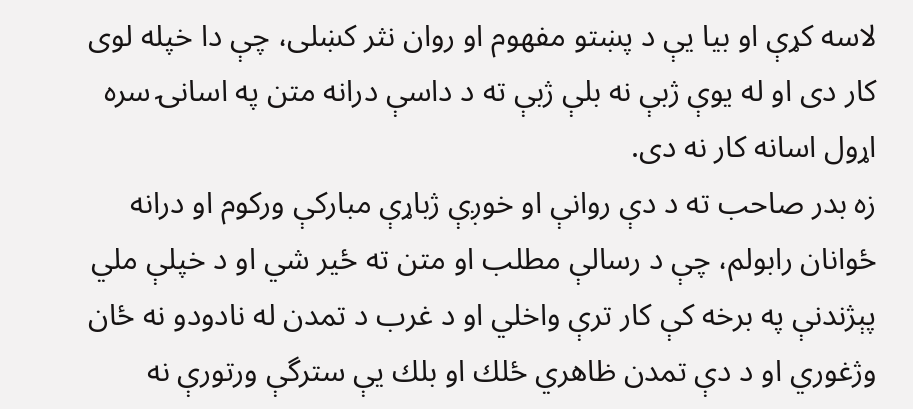لاسه كړې او بيا يې د پښتو مفهوم او روان نثر كښلى، چې دا خپله لوى كار دى او له يوې ژبې نه بلې ژبې ته د داسې درانه متن په اسانۍ سره اړول اسانه كار نه دى.
زه بدر صاحب ته د دې روانې او خوږې ژباړې مباركې وركوم او درانه ځوانان رابولم، چې د رسالې مطلب او متن ته ځير شي او د خپلې ملي پېژندنې په برخه كې كار ترې واخلي او د غرب د تمدن له نادودو نه ځان وژغوري او د دې تمدن ظاهري ځلك او بلك يې سترگې ورتورې نه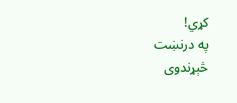كړي!
په درنښت
څېړندوى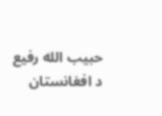حبيب الله رفيع
د افغانستان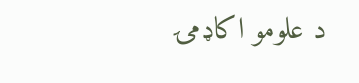د علومو اكاډمۍ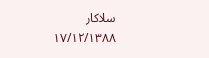سلاكار
۱۷/۱۲/۱۳۸۸